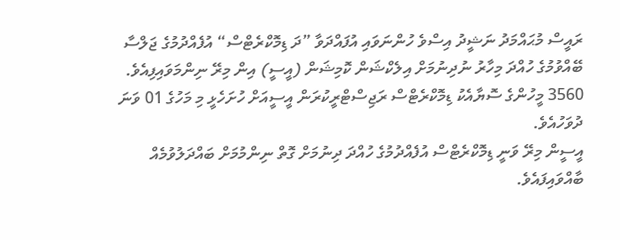ރައީސް މުޙައްމަދު ނަޝީދު އިސްވެ ހުންނަވައި އުފައްދަވާ ”ދަ ޑިމޮކްރެޓްސް“ އުފެއްދުމުގެ ޖަލްސާ ބޭއްވުމުގެ ހުއްދަ މިހާރު ނުދިނުމަށް އިލެކްޝަން ކޮމިޝަން (އީސީ) އިން މިރޭ ނިންމަވައިފިއެވެ.
3560 މީހުންގެ ސޮޔާއެކު ޑިމޮކްރެޓްސް ރަޖިސްޓްރީކުރަން އީސީއަށް ހުށަހެޅީ މި މަހުގެ 01 ވަނަ ދުވަހުއެވެ.
އީސީން މިރޭ ވަނީ ޑިމޮކްރެޓްސް އުފެއްދުމުގެ ހުއްދަ ދިނުމަށް ގޮތް ނިންމުމަށް ބައްދަލުވުމެއް ބާއްވައިފައެވެ.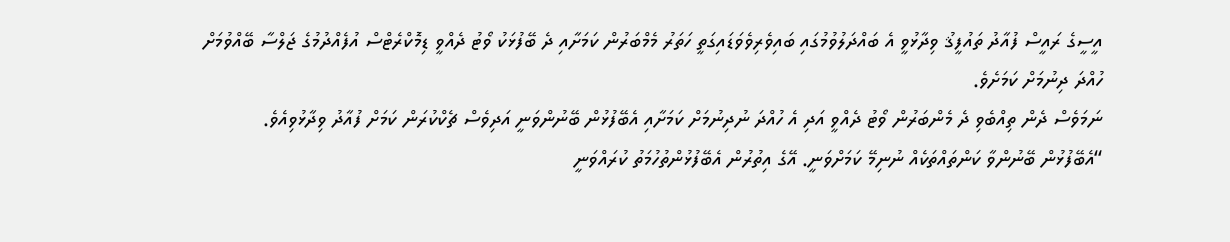އީސީގެ ރައީސް ފުއާދު ތައުފީޤު ވިދާޅުވީ އެ ބައްދަލުވުމުގައި ބައިވެރިވެވަޑައިގަތީ ހަތަރު މެމްބަރުން ކަމަށާއި ދެ ބޭފުޅަކު ވޯޓު ދެއްވީ ޑިމޮކްރެޓްސް އުފެއްދުމުގެ ޖަލްސާ ބޭއްވުމަށް ހުއްދަ ދިނުމަށް ކަމަށެވެ.
ނަމަވެސް ދެން ތިއްބެވި ދެ މެންބަރުން ވޯޓު ދެއްވީ އަދި އެ ހުއްދަ ނުދިނުމަށް ކަމަށާއި އެބޭފުޅުން ބޭނުންވަނީ އަދިވެސް ޗެކްކުރަން ކަމަށް ފުއާދު ވިދާޅުވިއެވެ.
“އެބޭފުޅުން ބޭނުންވާ ކަންތައްތަކެއް ނުނިމޭ ކަމަށްވަނީ. އޭގެ އިތުރުން އެބޭފުޅުންތުހުމަތު ކުރައްވަނީ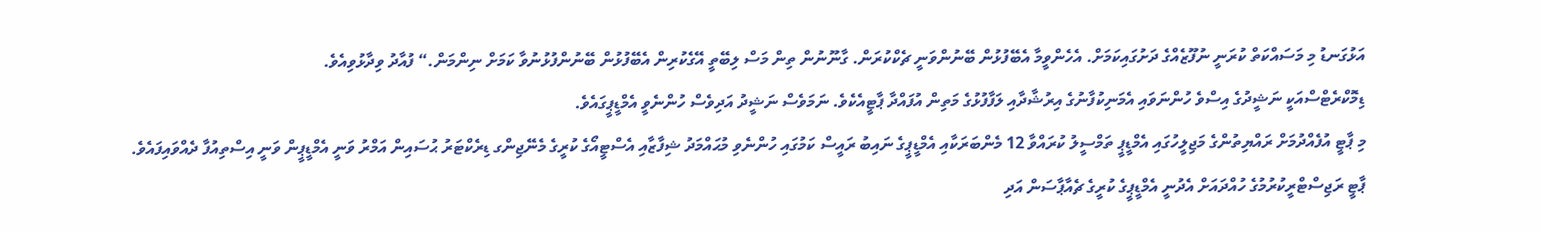އަޅުގަނޑު މި މަސައްކަތް ކުރަނީ ނުފޫޒެއްގެ ދަށުގައިކަމަށް. އެހެންވީމާ އެބޭފުޅުން ބޭނުންވަނީ ޗެކްކުރަން. ގާނޫނުން ތިން މަސް ލިބޭތީ އޭގެކުރިން އެބޭފުޅުން ބޭނުންފުޅުނުވާ ކަމަށް ނިންމަން.“ ފުއާދު ވިދާޅުވިއެވެ.
ޑިމޮކްރެޓްސްއަކީ ނަޝީދުގެ އިސްވެ ހުންނަވައި އެމަނިކުފާނުގެ އިރުޝާދާއި ލަފާފުޅުގެ މަތިން އުފައްދާ ޕާޓީއެކެވެ. ނަމަވެސް ނަޝީދު އަދިވެސް ހުންނެވީ އެމްޑީޕީގައެވެ.
މި ޕާޓީ އުފެއްދުމަށް ރައްޔިތުންގެ މަޖިލީހުގައި އެމްޑީޕީ ތަމްސީލު ކުރައްވާ 12 މެންބަރަކާއި އެމްޑީޕީގެ ނައިބު ރައީސް ކަމުގައި ހުންނެވި މުޙައްމަދު ޝިފާޒާއި އެސްޓީއޯގެ ކުރީގެ މެނޭޖިންގ ޑިރެކްޓަރު ޙުސައިން އަމްރު ވަނީ އެމްޑީޕީން ވަނީ އިސްތިއުފާ ދެއްވައިފައެވެ.
ޕާޓީ ރަޖިސްޓްރީކުރުމުގެ ހުއްދައަށް އެދުނީ އެމްޑީޕީގެ ކުރީގެ ޗެއާޕާސަން އަދި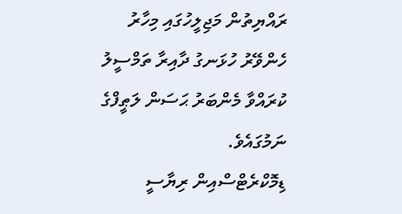ރައްޔިތުން މަޖިލީހުގައި މިހާރު ހެންވޭރު ހުޅަނގު ދާއިރާ ތަމްސީލު ކުރައްވާ މެންބަރު ޙަސަން ލަޠީފްގެ ނަމުގައެވެ.
ޑިމޮކްރެޓްސްއިން ރިޔާސީ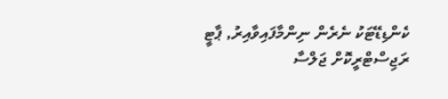ކެންޑިޑޭޓަކު ނެރެން ނިންމާފައިވާއިރު, ޕާޓީ ރަޖިސްޓްރީކޮށް ޖަލްސާ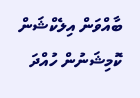ބާއްވަން އިލެކްޝަން ކޮމިޝަނުން ހުއްދަ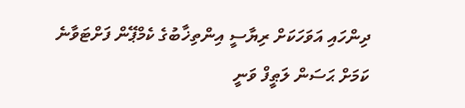ދިންހައި އަވަހަކަށް ރިޔާސީ އިންތިޚާބުގެ ކެމްޕޭން ފަށްޓަވާނެ ކަމަށް ޙަސަން ލަޠީފް ވަނީ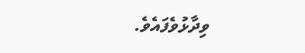ވިދާޅުވެފައެވެ.